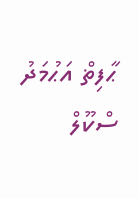ޙާފިޡް އަޙުމަދު ސްކޫލް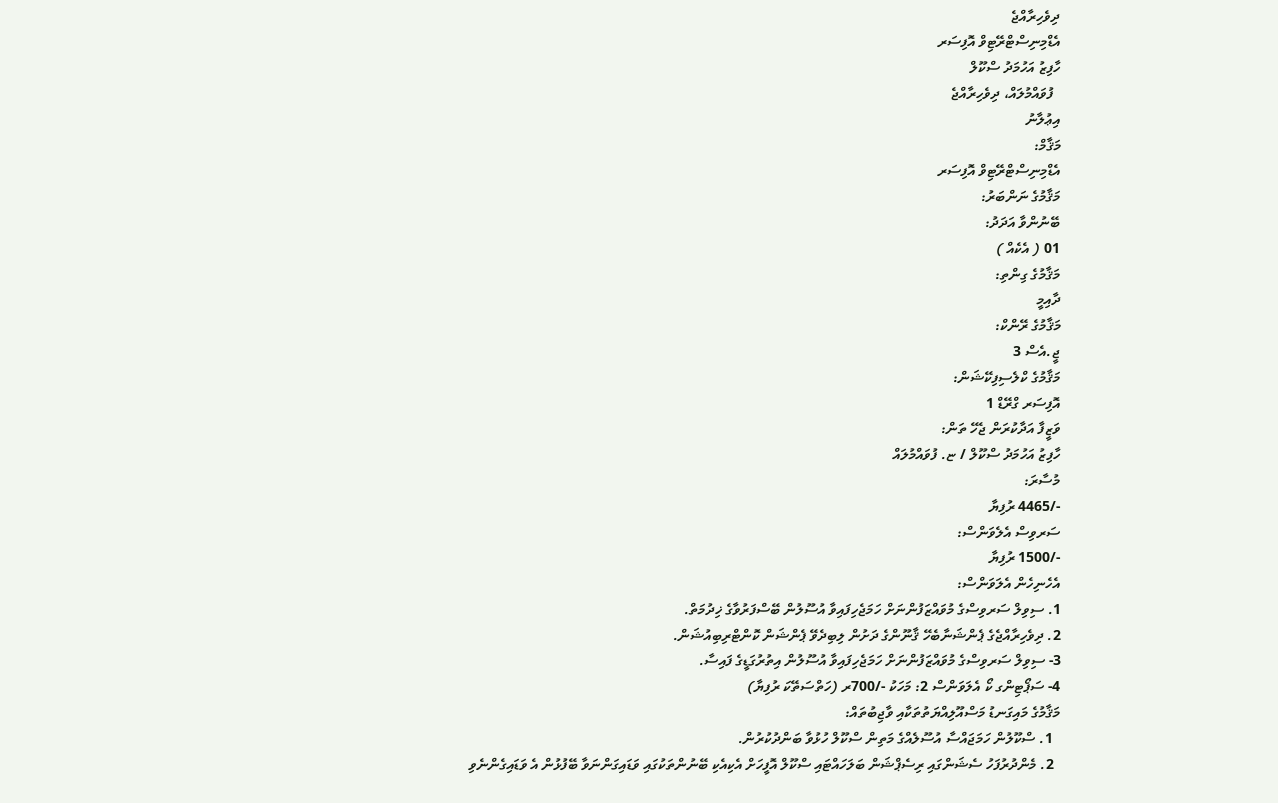ދިވެހިރާއްޖެ
އެޑްމިނިސްޓްރޭޓިވް އޮފިސަރ
ހާފިޒު އަހުމަދު ސްކޫލް
  ފުވައްމުލައް، ދިވެހިރާއްޖެ
އިޢުލާނު
މަޤާމް:
އެޑްމިނިސްޓްރޭޓިވް އޮފިސަރ
މަޤާމުގެ ނަންބަރު:
ބޭނުންވާ އަދަދު:
01 ( އެކެއް )
މަޤާމުގެ ގިންތި:
ދާއިމީ
މަޤާމުގެ ރޭންކް:
ޖީ.އެސް 3
މަޤާމުގެ ކްލެސިފިކޭޝަން:
އޮފިސަރ ގްރޭޑް 1
ވަޒީފާ އަދާކުރަން ޖެހޭ ތަން:
ހާފިޒު އަހުމަދު ސްކޫލް / ޏ. ފުވައްމުލައް
މުސާރަ:
-/4465 ރުފިޔާ
ސަރވިސް އެލެވަންސް:
-/1500 ރުފިޔާ
އެހެނިހެން އެލަވަންސް:
1. ސިވިލް ސަރވިސްގެ މުވައްޒަފުންނަށް ހަމަޖެހިފައިވާ އުސޫލުން ބޭސްފަރުވާގެ ޚިދުމަތް.
2. ދިވެހިރާއްޖެގެ ޕެންޝަނާބެހޭ ޤާނޫންގެ ދަށުން ލިބިދެވޭ ޕެންޝަން ކޮންޓްރިބިއުޝަން.
3- ސިވިލް ސަރވިސްގެ މުވައްޒަފުންނަށް ހަމަޖެހިފައިވާ އުސޫލުން އިތުރުގަޑީގެ ފައިސާ.
4- ސަޕޯޓިންގ ކޯ އެލަވަންސް 2: މަހަކު -/700ރ (ހަތްސަތޭކަ ރުފިޔާ)
މަޤާމުގެ މައިގަނޑު މަސްއޫލިއްޔަތުތަކާއި ވާޖިބުތައް:
  1. ސްކޫލުން ހަމަޖައްސާ އުސޫލެއްގެ މަތިން ސްކޫލް ހުޅުވާ ބަންދުކުރުން.
  2. މެންދުރުފަހު ސެޝަންގައި ރިސެޕްޝަން ބަލަހައްޓައި ސްކޫލް އޮފީހަށް އެކިއެކި ބޭނުންތަކުގައި ވަޑައިގަންނަވާ ބޭފުޅުން އެ ވަޑައިގެންނެވި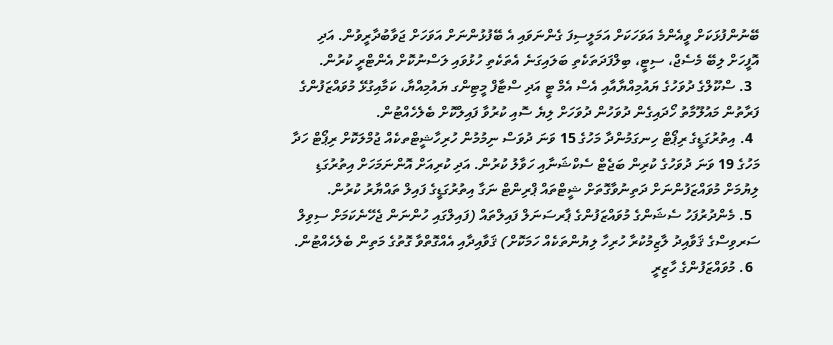ބޭނުންފުޅަކަށް ވީއެންމެ އަވަހަކަށް އަމަލީސިފަ ގެންނަވައި އެ ބޭފުޅުންނަށް އަވަހަށް ޖަވާބުދާރީވުން. އަދި އޮފީހަށް ލިބޭ މެސެޖް، ސިޓީ، ބިލްފަދަތަކެތި ބަލައިގަނެ އެތަކެތި ހުޅުވައި ލަސްނުކޮށް އެންޓްރީ ކުރުން.
  3. ސްކޫލްގެ ދުވަހުގެ ޔައުމިއްޔާއާއި އެސް އެމް ޓީ އަދި ސްޓާފް މީޓިންގ ޔައުމިއްޔާ، ކަމާއިގުޅޭ މުވައްޒަފުންގެ ފަރާތުން މައުލޫމާތު ހޯދައިގެން ދުވަހުން ދުވަހަށް ލިޔެ ސޮއި ކުރުވާ ފައިލްކޮށް ބެލެހެއްޓުން.
  4. އިތުރުގަޑީގެ ރިޕޯޓް ހިނގަމުންދާ މަހުގެ 15 ވަނަ ދުވަސް ނިމުމުން ހުރިހާޝީޓްތކެއް ޖުމްލަކޮށް ރިޕޯޓް ހަދާ މަހުގެ 19 ވަނަ ދުވަހުގެ ކުރިން ބަޖެޓް ސެކްޝަނާއި ހަވާލު ކުރުން. އަދި ކުރިއަށް އޮންނަމަހަށް އިތުރުގަޑި ލިޔުމަށް މުވައްޒަފުންނަށް ދަތިނުވާގޮތަށް ޝީޓްތައް ޕްރިންޓް ނަގާ އިތުރުގަޑީގެ ފައިލް ތައްޔާރު ކުރުން.
  5. މެންދުރުފަހު ސެޝަންގެ މުވައްޒަފުންގެ ޕާރސަނަލް ފައިލްތައް (ފައިލްގައި ހުންނަން ޖެހޭނެކަމަށް ސިވިލް ސަރވިސްގެ ޤަވާއިދު ލާޒިމުކުރާ ހުރިހާ ލިޔުންތަކެއް ހަމަކޮށް) ޤަވާއިދާއި އެއްގޮތްވާ ގޮތުގެ މަތިން ބެލެހެއްޓުން.
  6. މުވައްޒަފުންގެ ހާޒިރީ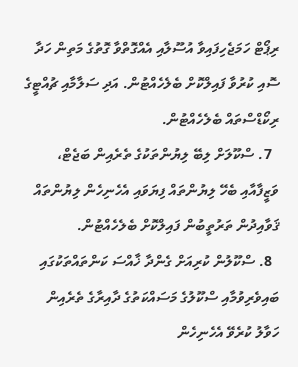ރިޕޯޓް ހަމަޖެހިފައިވާ އުސޫލާއި އެއްގޮތްވާ ގޮތުގެ މަތިން ހަދާ ސޮއި ކުރުވާ ފައިލްކޮށް ބެލެހެއްޓުން. އަދި ސަލާމާއި ޗުއްޓީގެ ރިކޯޑްސްތައް ބެލެހެއްޓުން.
  7. ސްކޫލަށް ލިބޭ ލިޔުންތަކުގެ ތެރެއިން ބަޖެޓް، ވަޒީފާއާއި ބެހޭ ލިޔުންތައް ފިޔަވައި އެހެނިހެން ލިޔުންތައް ޤަވާއިދުން ތަރުތީބުން ފައިލްކޮށް ބެލެހެއްޓުން.
  8. ސްކޫލުން ކުރިއަށް ގެންދާ ޚާއްސަ ކަންތައްތަކުގައި ބައިވެރިވުމާއި ސްކޫލުގެ މަސައްކަތުގެ ދާއިރާގެ ތެރެއިން ހަވާލު ކުރެވޭ އެހެނިހެން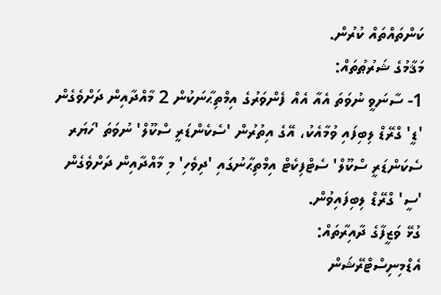ކަންތައްތައް ކުރުން.
މަޤާމުގެ ޝަރުޠުތައް:
1- ސާނަވީ ނުވަތަ އެއާ އެއް ފެންވަރުގެ އިމްތިޙާނަކުން 2 މާއްދާއިން ދަށްވެގެން 'ޑީ' ގްރޭޑް ލިބިފައި ވުމާއެކު، އޭގެ އިތުރުން 'ސެކެންޑަރީ ސްކޫލް' ނުވަތަ 'ހަޔަރ ސެކަންޑަރީ ސްކޫލް' ސެޓްފިކެޓް އިމްތިޙާނުގައި 'ދިވެހި' މި މާއްދާއިން ދަށްވެގެން 'ސީ' ގްރޭޑް ލިބިފައިވުން.
ގުޅޭ ވަޒީފާގެ ދާއިރާތައް:
އެޑްމިނިސްޓްރޭޝަން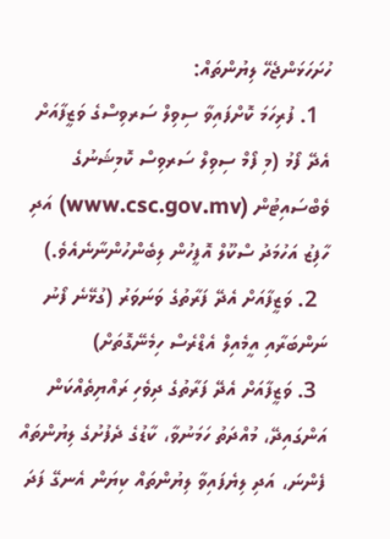ހުށަހަޅަންޖެހޭ ލިޔުންތައް:
  1. ފުރިހަމަ ކޮށްފައިވާ ސިވިލް ސަރވިސްގެ ވަޒީފާއަށް އެދޭ ފޯމު (މި ފޯމް ސިވިލް ސަރވިސް ކޮމިޝަނުގެ ވެބްސައިޓުން (www.csc.gov.mv) އަދި ހާފިޒު އަހުމަދު ސްކޫލް އޮފީހުން ލިބެންހުންނާނެއެވެ.)
  2. ވަޒީފާއަށް އެދޭ ފަރާތުގެ ވަނަވަރު (ގުޅޭނެ ފޯނު ނަންބަރާއި އީމެއިލް އެޑްރެސް ހިމެނޭގޮތަށް)
  3. ވަޒީފާއަށް އެދޭ ފަރާތުގެ ދިވެހި ރައްޔިތެއްކަން އަންގައިދޭ، މުއްދަތު ހަމަނުވާ، ކާޑުގެ ދެފުށުގެ ލިޔުންތައް ފެންނަ، އަދި ލިޔެފައިވާ ލިޔުންތައް ކިޔަން އެނގޭ ފަދަ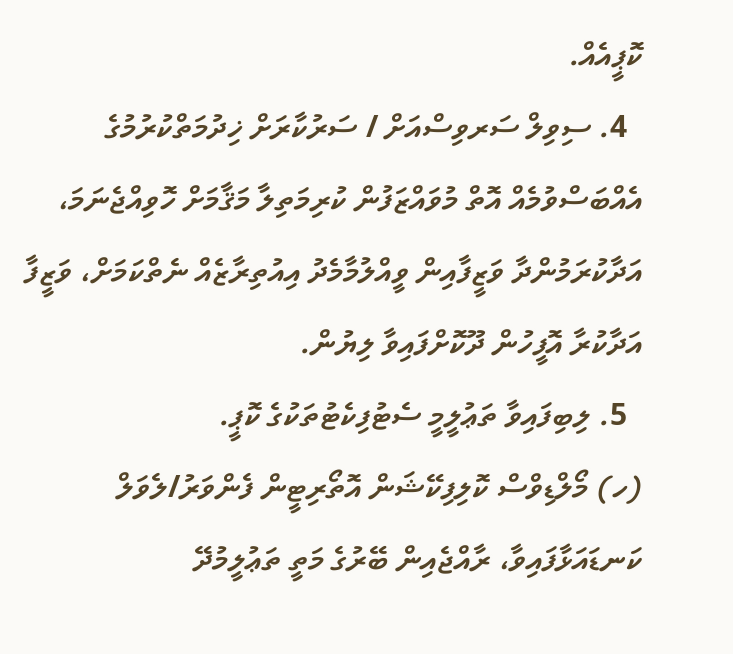ކޮޕީއެއް.
  4. ސިވިލް ސަރވިސްއަށް / ސަރުކާރަށް ޚިދުމަތްކުރުމުގެ އެއްބަސްވުމެއް އޮތް މުވައްޒަފުން ކުރިމަތިލާ މަޤާމަށް ހޮވިއްޖެނަމަ، އަދާކުރަމުންދާ ވަޒީފާއިން ވީއްލުމާމެދު އިއުތިރާޒެއް ނެތްކަމަށް، ވަޒީފާ އަދާކުރާ އޮފީހުން ދޫކޮށްފައިވާ ލިޔުން.
  5. ލިބިފައިވާ ތަޢުލީމީ ސެޓުފިކެޓުތަކުގެ ކޮޕީ.
(ހ) މޯލްޑިވްސް ކޮލިފިކޭޝަން އޮތޯރިޓީން ފެންވަރު/ލެވަލް ކަނޑައަޅާފައިވާ، ރާއްޖެއިން ބޭރުގެ މަތީ ތަޢުލީމުދޭ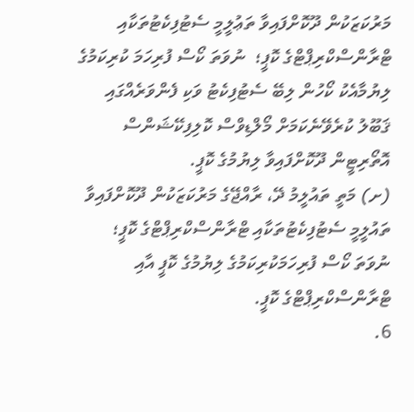މަރުކަޒަކުން ދޫކޮށްފައިވާ ތަޢުލީމީ ސެޓުފިކެޓުތަކާއި ޓްރާންސްކްރިޕްޓްގެ ކޮޕީ؛  ނުވަތަ ކޯސް ފުރިހަމަ ކުރިކަމުގެ ލިޔުމާއެކު ކޯހުން ލިބޭ ސެޓުފިކެޓު ވަކި ފެންވަރެއްގައި ޤަބޫލު ކުރެވޭނެކަމަށް މޯލްޑިވްސް ކޮލިފިކޭޝަންސް އޮތޯރިޓީން ދޫކޮށްފައިވާ ލިޔުމުގެ ކޮޕީ.
(ށ) މަތީ ތައުލީމު ދޭ، ރާއްޖޭގެ މަރުކަޒަކުން ދޫކޮށްފައިވާ ތައުލީމީ ސެޓުފިކެޓުތަކާއި ޓްރާންސްކްރިޕްޓްގެ ކޮޕީ؛ ނުވަތަ ކޯސް ފުރިހަމަކުރިކަމުގެ ލިޔުމުގެ ކޮޕީ އާއި ޓްރާންސްކްރިޕްޓްގެ ކޮޕީ.
6.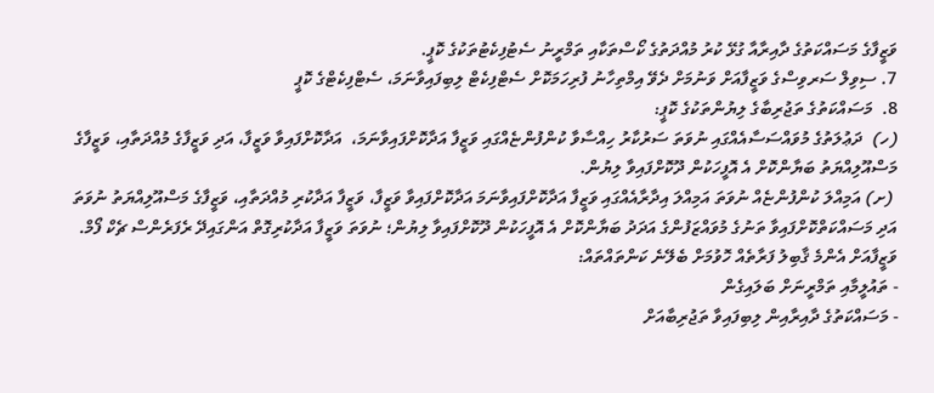ވަޒީފާގެ މަސައްކަތުގެ ދާއިރާއާ ގުޅޭ ކުރު މުއްދަތުގެ ކޯސްތަކާއި ތަމްރީނު ސެޓުފިކެޓުތަކުގެ ކޮޕީ.
7. ސިވިލް ސަރވިސްގެ ވަޒީފާއަށް ވަނުމަށް ދެވޭ އިމްތިހާނު ފުރިހަމަކޮށް ސެޓްފިކެޓް ލިބިފައިވާނަމަ، ސެޓްފިކެޓްގެ ކޮޕީ
8.  މަސައްކަތުގެ ތަޖުރިބާގެ ލިޔުންތަކުގެ ކޮޕީ:
(ހ)  ދަޢުލަތުގެ މުވައްސަސާއެއްގައި ނުވަތަ ސަރުކާރު ހިއްސާވާ ކުންފުންޏެއްގައި ވަޒީފާ އަދާކޮށްފައިވާނަމަ،  އަދާކޮށްފައިވާ ވަޒީފާ، އަދި ވަޒީފާގެ މުއްދަތާއި، ވަޒީފާގެ މަސްއޫލިއްޔަތު ބަޔާންކޮށް އެ އޮފީހަކުން ދޫކޮށްފައިވާ ލިޔުން.
 (ށ) އަމިއްލަ ކުންފުންޏެއް ނުވަތަ އަމިއްލަ އިދާރާއެއްގައި ވަޒީފާ އަދާކޮށްފައިވާނަމަ އަދާކޮށްފައިވާ ވަޒީފާ، ވަޒީފާ އަދާކުރި މުއްދަތާއި، ވަޒީފާގެ މަސްއޫލިއްޔަތު ނުވަތަ އަދި މަސައްކަތްކޮށްފައިވާ ތަނުގެ މުވައްޒަފުންގެ އަދަދު ބަޔާންކޮށް އެ އޮފީހަކުން ދޫކޮށްފައިވާ ލިޔުން؛ ނުވަތަ ވަޒީފާ އަދާކުރިގޮތް އަންގައިދޭ ރެފަރެންސް ޗެކް ފޯމް.
ވަޒީފާއަށް އެންމެ ޤާބިލު ފަރާތެއް ހޮވުމަށް ބެލޭނެ ކަންތައްތައް:
- ތައުލީމާއި ތަމްރީނަށް ބަލައިގެން
- މަސައްކަތުގެ ދާއިރާއިން ލިބިފައިވާ ތަޖުރިބާއަށް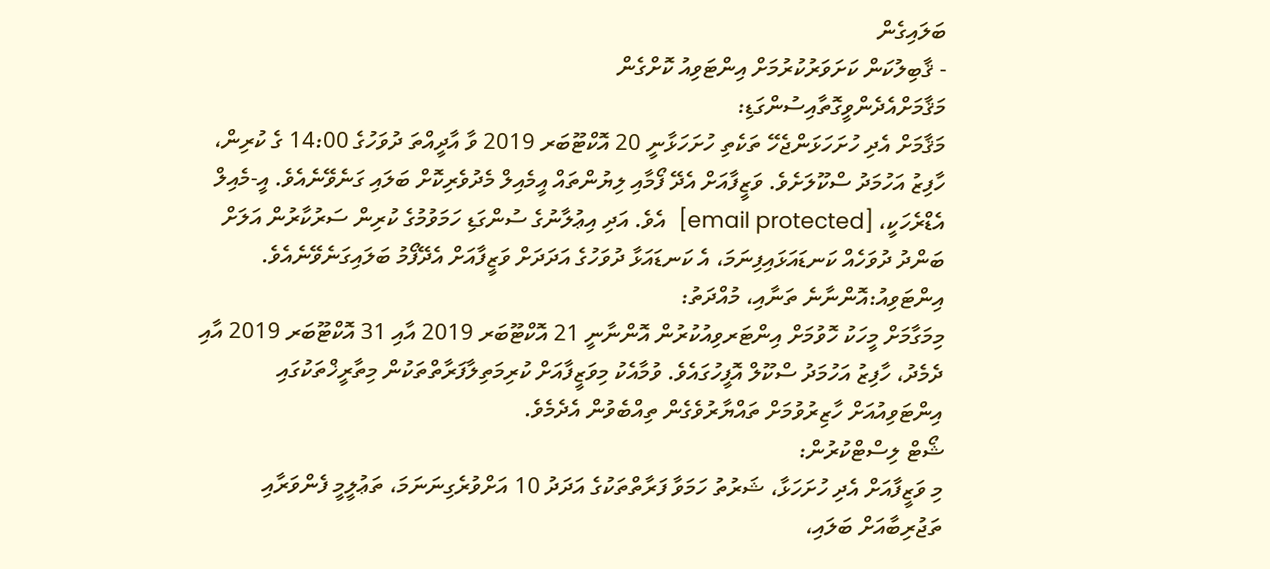ބަލައިގެން
- ޤާބިލުކަން ކަށަވަރުކުރުމަށް އިންޓަވިއު ކޮށްގެން
މަޤާމަށްއެދެންވީގޮތާއިސުންގަޑި:
މަޤާމަށް އެދި ހުށަހަޅަންޖެހޭ ތަކެތި ހުށަހަޅާނީ 20 އޮކްޓޫބަރ 2019 ވާ އާދީއްތަ ދުވަހުގެ 14:00 ގެ ކުރިން، ހާފިޒު އަހުމަދު ސްކޫލަށެވެ. ވަޒީފާއަށް އެދޭ ފޯމާއި ލިޔުންތައް އީމެއިލް މެދުވެރިކޮށް ބަލައި ގަނެވޭނެއެވެ. އީ-މެއިލް އެޑްރެހަކީ، [email protected]  އެވެ. އަދި އިޢުލާނުގެ ސުންގަޑި ހަމަވުމުގެ ކުރިން ސަރުކާރުން އަލަށް ބަންދު ދުވަހެއް ކަނޑައަޅައިފިނަމަ، އެ ކަނޑައަޅާ ދުވަހުގެ އަދަދަށް ވަޒީފާއަށް އެދޭފޯމު ބަލައިގަނެވޭނެއެވެ.
އިންޓަވިއު:އޮންނާނެ ތަނާއި، މުއްދަތު:
މިމަގާމަށް މީހަކު ހޮވުމަށް އިންޓަރވިއުކުރުން އޮންނާނީ 21 އޮކްޓޫބަރ 2019 އާއި 31 އޮކްޓޫބަރ 2019 އާއި ދެމެދު، ހާފިޒު އަހުމަދު ސްކޫލް އޮފީހުގައެވެ. ވުމާއެކު މިވަޒީފާއަށް ކުރިމަތިލާފަރާތްތަކުން މިތާރީޚްތަކުގައި އިންޓަވިއުއަށް ހާޒިރުވުމަށް ތައްޔާރުވެގެން ތިއްބެވުން އެދެމެވެ.
ޝޯޓް ލިސްޓްކުރުން:
މި ވަޒީފާއަށް އެދި ހުށަހަޅާ، ޝަރުތު ހަމަވާ ފަރާތްތަކުގެ އަދަދު 10 އަށްވުރެގިނަނަމަ، ތަޢުލީމީ ފެންވަރާއި ތަޖުރިބާއަށް ބަލައި،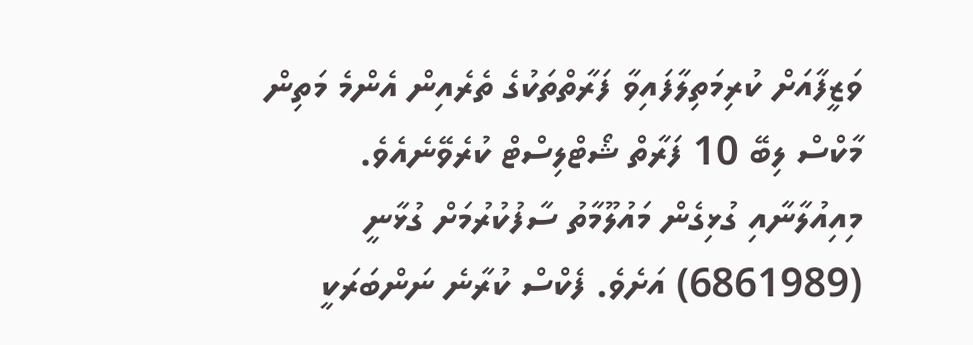ވަޒީފާއަށް ކުރިމަތިލާފައިވާ ފަރާތްތަކުގެ ތެރެއިން އެންމެ މަތިން މާކްސް ލިބޭ 10 ފަރާތް ޝޯޓްލިސްޓް ކުރެވޭނެއެވެ.
މިއިއުލާނާއި ގުޅިގެން މައުލޫމާތު ސާފުކުރުމަށް ގުޅާނީ (6861989) އަށެވެ. ފެކްސް ކުރާނެ ނަންބަރަކީ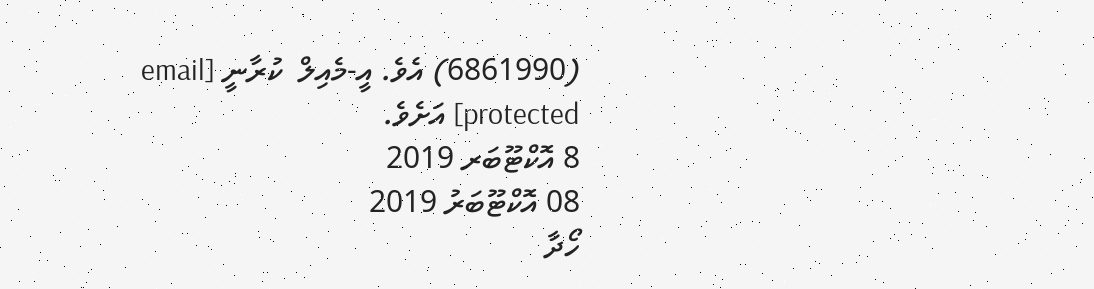(6861990) އެވެ. އީ-މެއިލް  ކުރާނީ [email protected] އަށެވެ.
8 އޮކްޓޫބަރ 2019
08 އޮކްޓޫބަރު 2019
ހޯދާ